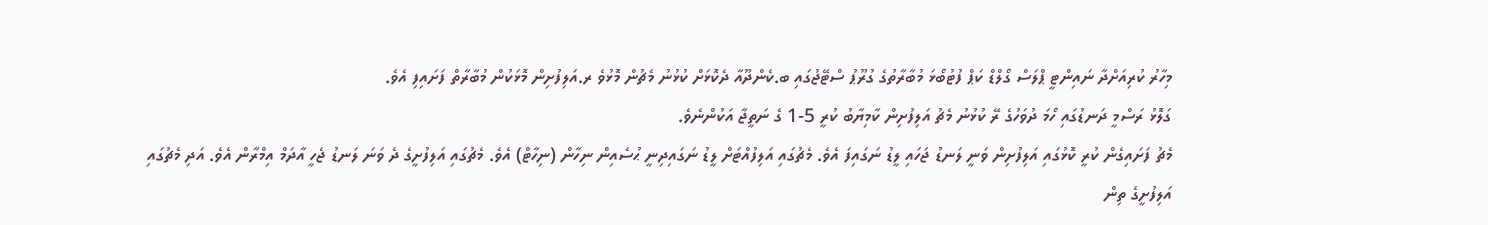މިހާރު ކުރިއަށްދާ ނައިންޓީ ޕްލަސް ގޯލްޑް ކަޕް ފުޓުބޯޅަ މުބާރާތުގެ ގުރޫޕު ސްޓޭޖުގައި ބ.ކެންދޫއާ ދެކޮޅަށް ކުޅުނު މެޗުން މޮޅުވެ ރ.އަލިފުށިން މޮޅަކުން މުބާރާތް ފަށައިފި އެވެ.
ގަލޮޅު ރަސްމީ ދަނޑުގައި ހޯމަ ދުވަހުގެ ރޭ ކުޅުނު މެޗު އަލިފުށިން ކާމިޔާބު ކުރީ 5-1 ގެ ނަތީޖާ އަކުންނެވެ.
މެޗު ފަށައިގެން ކުރީ ކޮޅުގައި އަލިފުށިން ވަނީ ލަނޑު ޖަހައި ލީޑު ނަގައިފަ އެވެ. މެޗުގައި އަލިފުއްޓަށް ލީޑު ނަގައިދިނީ ޙުސެއިން ނިހާން (ނިހާޓް) އެވެ. މެޗުގައި އަލިފުށީގެ ދެ ވަނަ ލަނޑު ޖެހީ އާދަމް އިމްރާން އެވެ. އަދި މެޗުގައި އަލިފުށީގެ ތިން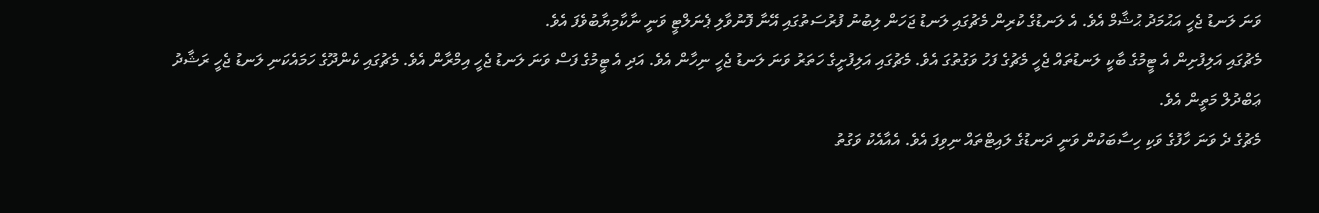ވަނަ ލަނޑު ޖެހީ އަޙުމަދު ޙުޝާމް އެވެ. އެ ލަނޑުގެ ކުރިން މެޗުގައި ލަނޑު ޖަހަން ލިބުނު ފުރުސަތުގައި އޭނާ ފޮނުވާލި ޕެނަލްޓީ ވަނީ ނާކާމިޔާބުވެފަ އެވެ.
މެޗުގައި އަލިފުށިން އެ ޓީމުގެ ބާކީ ލަނޑުތައް ޖެހީ މެޗުގެ ފަހު ވަގުތުގަ އެވެ. މެޗުގައި އަލިފުށީގެ ހަތަރު ވަނަ ލަނޑު ޖެހީ ނިހާން އެވެ. އަދި އެ ޓީމުގެ ފަސް ވަނަ ލަނޑު ޖެހީ އިމްރާން އެވެ. މެޗުގައި ކެންދޫގެ ހަމައެކަނި ލަނޑު ޖެހީ ރަޝާދު ޢަބްދުލް މަތީން އެވެ.
މެޗުގެ ދެ ވަނަ ހާފުގެ ވަކި ހިސާބަކުން ވަނީ ދަނޑުގެ ލައިޓްތައް ނިވިފަ އެވެ. އެއާއެކު ވަގުތު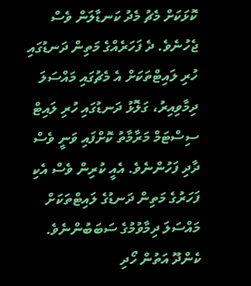ކޮޅަކަށް މެޗު މެދު ކަނޑާލަން ވެސް ޖެހުނެވެ. ދެ ފަހަރެއްގެ މަތިން ދަނޑުގައި ހުރި ލައިޓްތަކަށް އެ މެޗުގައި މައްސަލަ ދިމާވިއިރު، ގަލޮޅު ދަނޑުގައި ހުރި ލައިޓް ސިސްޓަމް މަރާމާތު ކޮށްފައި ވަނީ ވެސް ދާދި ފަހުންނެވެ. އެއީ ކުރިން ވެސް އެކި ފަހަރުގެ މަތިން ދަނޑުގެ ލައިޓްތަކަށް މައްސަލަ ދިމާވުމުގެ ސަބަބުންނެވެ.
ކެންދޫ އަތުން ހޯދި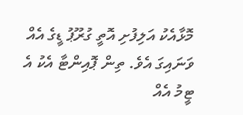މޮޅާއެކު އަލިފުށި އޮތީ ގުރޫޕު ޑީގެ އެއް ވަނައިގަ އެވެ. ތިން ޕޮއިންޓާ އެކު އެ ޓީމު އެއް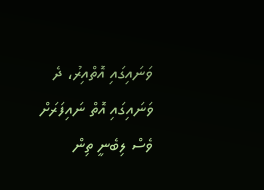ވަނައިގައި އޮތްއިރު، ދެ ވަނައިގައި އޮތް ނައިފަރަށް ވެސް ލިބެނީ ތިން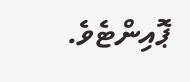ޕޮއިންޓެވެ.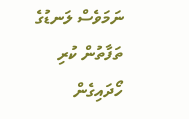ނަމަވެސް ލަނޑުގެ ތަފާތުން ކުރި ހޯދައިގެން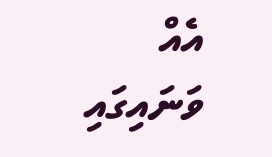އެއް ވަނައިގައި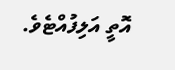އޮތީ އަލިފުއްޓެވެ.